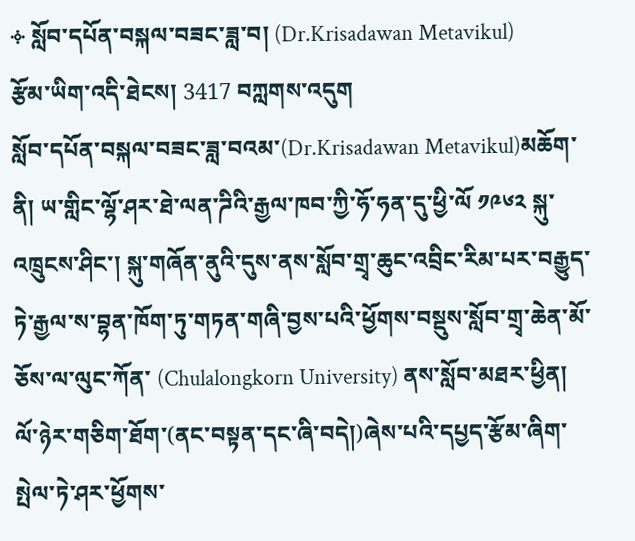༓ སློབ་དཔོན་བསྐལ་བཟང་ཟླ་བ། (Dr.Krisadawan Metavikul)
རྩོམ་ཡིག་འདི་ཐེངས། 3417 བཀླགས་འདུག
སློབ་དཔོན་བསྐལ་བཟང་ཟླ་བའམ་(Dr.Krisadawan Metavikul)མཆོག་ནི། ཡ་གླིང་ལྷོ་ཤར་ཐེ་ལན་ཌིའི་རྒྱལ་ཁབ་ཀྱི་ཧོ་ཧན་དུ་ཕྱི་ལོ ༡༩༦༢ སྐུ་འཁྲུངས་ཤིང་། སྐུ་གཞོན་ནུའི་དུས་ནས་སློབ་གྲྭ་ཆུང་འབྲིང་རིམ་པར་བརྒྱུད་ཏེ་རྒྱལ་ས་བྷན་ཁོག་ཏུ་གཏན་གཞི་བྱས་པའི་ཕྱོགས་བསྡུས་སློབ་གྲྭ་ཆེན་མོ་ཅོས་ལ་ལུང་ཀོན་ (Chulalongkorn University) ནས་སློབ་མཐར་ཕྱིན། ལོ་ཉེར་གཅིག་ཐོག་(ནང་བསྟན་དང་ཞི་བདེ།)ཞེས་པའི་དཔྱད་རྩོམ་ཞིག་སྤེལ་ཏེ་ཤར་ཕྱོགས་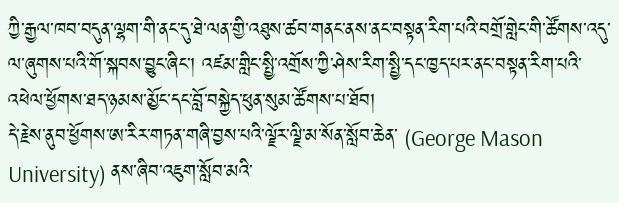ཀྱི་རྒྱལ་ཁབ་བདུན་ལྷག་གི་ནང་དུ་ཐེ་ལན་གྱི་འཐུས་ཚབ་གནང་ནས་ནང་བསྟན་རིག་པའི་བགྲོ་གླེང་གི་ཚོགས་འདུ་ལ་ཞུགས་པའི་གོ་སྐབས་བྱུང་ཞིང་། འཛམ་གླིང་སྤྱི་འགྲོས་ཀྱི་ཤེས་རིག་སྤྱི་དང་ཁྱད་པར་ནང་བསྟན་རིག་པའི་འཕེལ་ཕྱོགས་ཐད་ཉམས་མྱོང་དང་བློ་བསྐྱེད་ཕུན་སུམ་ཚོགས་པ་ཐོབ།
དེ་རྗེས་ནུབ་ཕྱོགས་ཨ་རིར་གཏན་གཞི་བྱས་པའི་ལྗོར་ལྗི་མ་སོན་སློབ་ཆེན་ (George Mason University) ནས་ཞིབ་འཇུག་སློབ་མའི་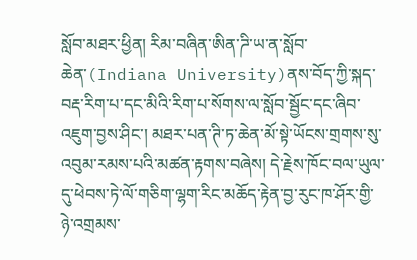སློབ་མཐར་ཕྱིན། རིམ་བཞིན་ཨིན་ཌི་ཡ་ན་སློབ་ཆེན་(Indiana University)ནས་བོད་ཀྱི་སྐད་བརྡ་རིག་པ་དང་མིའི་རིག་པ་སོགས་ལ་སློབ་སྦྱོང་དང་ཞིབ་འཇུག་བྱས་ཤིང་། མཐར་པན་ཊི་ཏ་ཆེན་མོ་སྟེ་ཡོངས་གྲགས་སུ་འབུམ་རམས་པའི་མཚན་རྟགས་བཞེས། དེ་རྗེས་ཁོང་བལ་ཡུལ་དུ་ཕེབས་ཏེ་ལོ་གཅིག་ལྷག་རིང་མཆོད་རྟེན་བྱ་རུང་ཁ་ཤོར་གྱི་ཉེ་འགྲམས་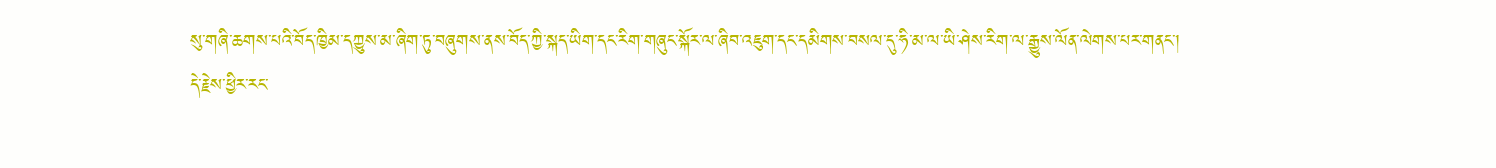སུ་གཞི་ཆགས་པའི་བོད་ཁྱིམ་དཀྱུས་མ་ཞིག་ཏུ་བཞུགས་ནས་བོད་ཀྱི་སྐད་ཡིག་དང་རིག་གཞུང་སྐོར་ལ་ཞིབ་འཇུག་དང་དམིགས་བསལ་དུ་ཧི་མ་ལ་ཡི་ཤེས་རིག་ལ་རྒྱུས་ལོན་ལེགས་པར་གནང་།
དེ་རྗེས་ཕྱིར་རང་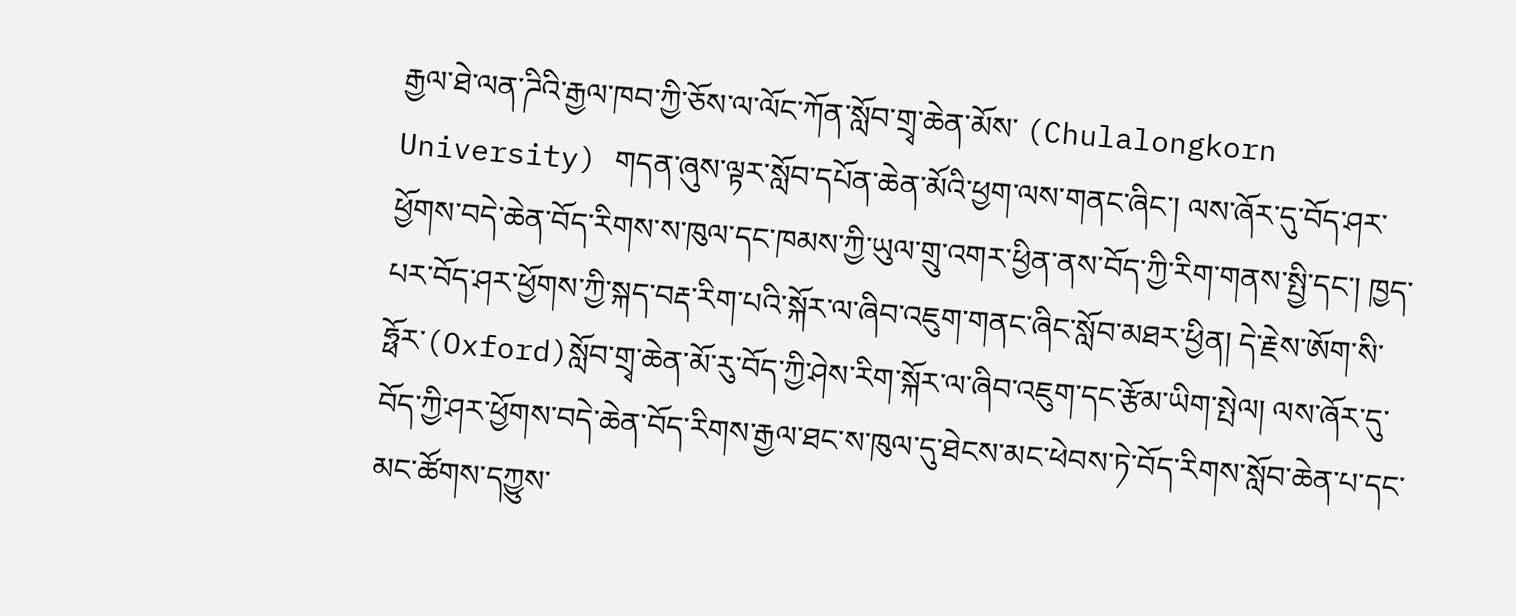རྒྱལ་ཐེ་ལན་ཌིའི་རྒྱལ་ཁབ་ཀྱི་ཅོས་ལ་ལོང་ཀོན་སློབ་གྲྭ་ཆེན་མོས་ (Chulalongkorn University) གདན་ཞུས་ལྟར་སློབ་དཔོན་ཆེན་མོའི་ཕྱག་ལས་གནང་ཞིང་། ལས་ཞོར་དུ་བོད་ཤར་ཕྱོགས་བདེ་ཆེན་བོད་རིགས་ས་ཁུལ་དང་ཁམས་ཀྱི་ཡུལ་གྲུ་འགར་ཕྱིན་ནས་བོད་ཀྱི་རིག་གནས་སྤྱི་དང་། ཁྱད་པར་བོད་ཤར་ཕྱོགས་ཀྱི་སྐད་བརྡ་རིག་པའི་སྐོར་ལ་ཞིབ་འཇུག་གནང་ཞིང་སློབ་མཐར་ཕྱིན། དེ་རྗེས་ཨོག་སི་ཧྥོར་(Oxford)སློབ་གྲྭ་ཆེན་མོ་རུ་བོད་ཀྱི་ཤེས་རིག་སྐོར་ལ་ཞིབ་འཇུག་དང་རྩོམ་ཡིག་སྤེལ། ལས་ཞོར་དུ་བོད་ཀྱི་ཤར་ཕྱོགས་བདེ་ཆེན་བོད་རིགས་རྒྱལ་ཐང་ས་ཁུལ་དུ་ཐེངས་མང་ཕེབས་ཏེ་བོད་རིགས་སློབ་ཆེན་པ་དང་མང་ཚོགས་དཀྱུས་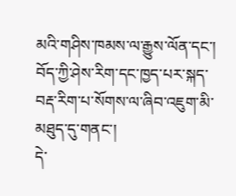མའི་གཤིས་ཁམས་ལ་རྒྱུས་ལོན་དང་། བོད་ཀྱི་ཤེས་རིག་དང་ཁྱད་པར་སྐད་བརྡ་རིག་པ་སོགས་ལ་ཞིབ་འཇུག་མི་མཐུད་དུ་གནང་།
དེ་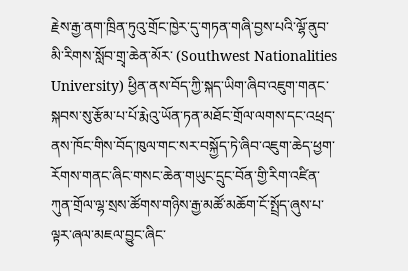རྗེས་རྒྱ་ནག་ཁྲིན་ཏུའུ་གྲོང་ཁྱེར་དུ་གཏན་གཞི་བྱས་པའི་ལྷོ་ནུབ་མི་རིགས་སློབ་གྲྭ་ཆེན་མོར་ (Southwest Nationalities University) ཕྱིན་ནས་བོད་ཀྱི་སྐད་ཡིག་ཞིབ་འཇུག་གནང་སྐབས་སུ་རྩོམ་པ་པོ་རྨེའུ་ཡོན་ཏན་མཐོང་གྲོལ་ལགས་དང་འཕྲད་ནས་ཁོང་གིས་བོད་ཁུལ་གང་སར་བསྐྱོད་ཏེ་ཞིབ་འཇུག་ཆེད་ཕྱག་རོགས་གནང་ཞིང་གསང་ཆེན་གཡུང་དྲུང་བོན་གྱི་རིག་འཛིན་ཀུན་གྲོལ་ལྷ་སྲས་ཚོགས་གཉིས་རྒྱ་མཚོ་མཆོག་ངོ་སྤྲོད་ཞུས་པ་ལྟར་ཞལ་མཇལ་བྱུང་ཞིང་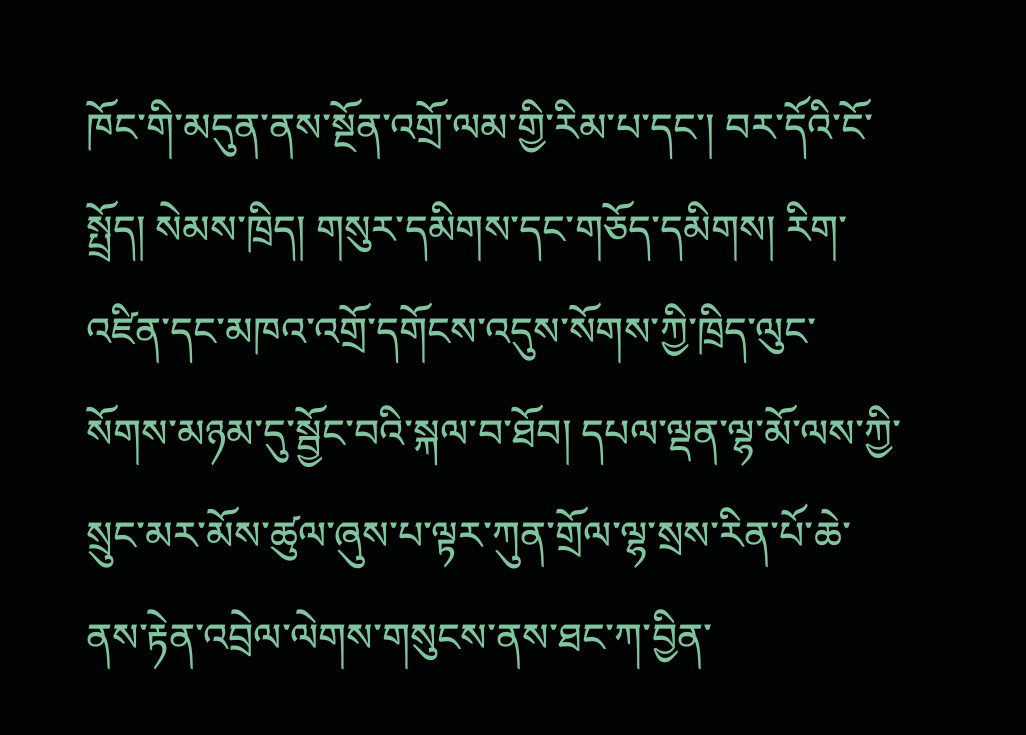ཁོང་གི་མདུན་ནས་སྔོན་འགྲོ་ལམ་གྱི་རིམ་པ་དང་། བར་དོའི་ངོ་སྤྲོད། སེམས་ཁྲིད། གསུར་དམིགས་དང་གཅོད་དམིགས། རིག་འཛིན་དང་མཁའ་འགྲོ་དགོངས་འདུས་སོགས་ཀྱི་ཁྲིད་ལུང་སོགས་མཉམ་དུ་སྦྱོང་བའི་སྐལ་བ་ཐོབ། དཔལ་ལྡན་ལྷ་མོ་ལས་ཀྱི་སྲུང་མར་མོས་ཚུལ་ཞུས་པ་ལྟར་ཀུན་གྲོལ་ལྷ་སྲས་རིན་པོ་ཆེ་ནས་རྟེན་འབྲེལ་ལེགས་གསུངས་ནས་ཐང་ཀ་བྱིན་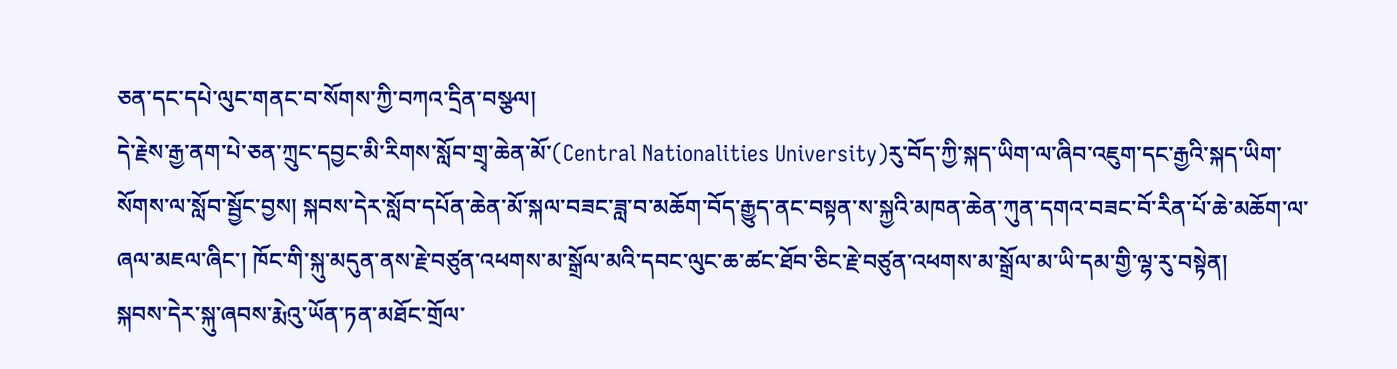ཅན་དང་དཔེ་ལུང་གནང་བ་སོགས་ཀྱི་བཀའ་དྲིན་བསྩལ།
དེ་རྗེས་རྒྱ་ནག་པེ་ཅན་ཀྲུང་དབྱང་མི་རིགས་སློབ་གྲྭ་ཆེན་མོ་(Central Nationalities University)རུ་བོད་ཀྱི་སྐད་ཡིག་ལ་ཞིབ་འཇུག་དང་རྒྱའི་སྐད་ཡིག་སོགས་ལ་སློབ་སྦྱོང་བྱས། སྐབས་དེར་སློབ་དཔོན་ཆེན་མོ་སྐལ་བཟང་ཟླ་བ་མཆོག་བོད་རྒྱུད་ནང་བསྟན་ས་སྐྱའི་མཁན་ཆེན་ཀུན་དགའ་བཟང་བོ་རིན་པོ་ཆེ་མཆོག་ལ་ཞལ་མཇལ་ཞིང་། ཁོང་གི་སྐུ་མདུན་ནས་རྗེ་བཙུན་འཕགས་མ་སྒྲོལ་མའི་དབང་ལུང་ཆ་ཚང་ཐོབ་ཅིང་རྗེ་བཙུན་འཕགས་མ་སྒྲོལ་མ་ཡི་དམ་གྱི་ལྷ་རུ་བསྟེན།
སྐབས་དེར་སྐུ་ཞབས་རྨེའུ་ཡོན་ཏན་མཐོང་གྲོལ་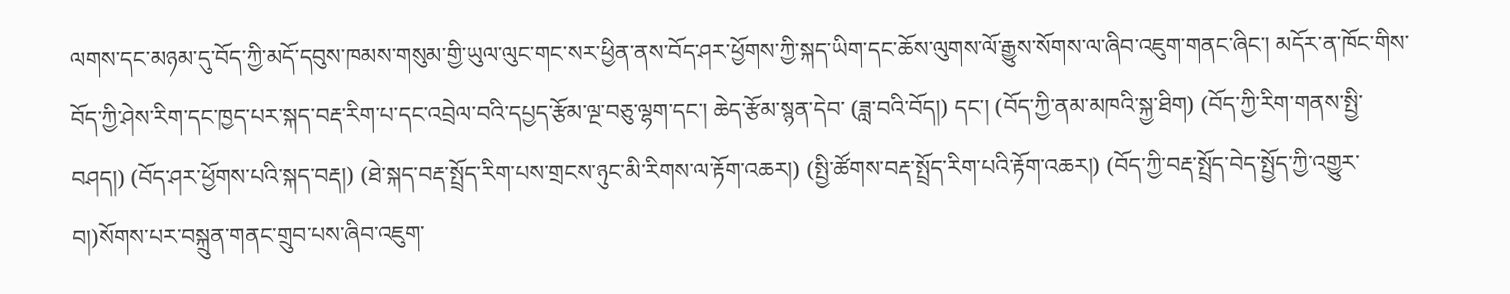ལགས་དང་མཉམ་དུ་བོད་ཀྱི་མདོ་དབུས་ཁམས་གསུམ་གྱི་ཡུལ་ལུང་གང་སར་ཕྱིན་ནས་བོད་ཤར་ཕྱོགས་ཀྱི་སྐད་ཡིག་དང་ཆོས་ལུགས་ལོ་རྒྱུས་སོགས་ལ་ཞིབ་འཇུག་གནང་ཞིང་། མདོར་ན་ཁོང་གིས་བོད་ཀྱི་ཤེས་རིག་དང་ཁྱད་པར་སྐད་བརྡ་རིག་པ་དང་འབྲེལ་བའི་དཔྱད་རྩོམ་ལྔ་བཅུ་ལྷག་དང་། ཆེད་རྩོམ་སྙན་དེབ་ (ཟླ་བའི་བོད།) དང་། (བོད་ཀྱི་ནམ་མཁའི་སྐྱ་ཐིག) (བོད་ཀྱི་རིག་གནས་སྤྱི་བཤད།) (བོད་ཤར་ཕྱོགས་པའི་སྐད་བརྡ།) (ཐེ་སྐད་བརྡ་སྤྲོད་རིག་པས་གྲངས་ཉུང་མི་རིགས་ལ་རྟོག་འཆར།) (སྤྱི་ཚོགས་བརྡ་སྤྲོད་རིག་པའི་རྟོག་འཆར།) (བོད་ཀྱི་བརྡ་སྤྲོད་བེད་སྤྱོད་ཀྱི་འགྱུར་བ།)སོགས་པར་བསྐྲུན་གནང་གྲུབ་པས་ཞིབ་འཇུག་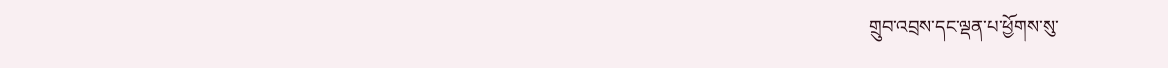གྲུབ་འབྲས་དང་ལྡན་པ་ཕྱོགས་སུ་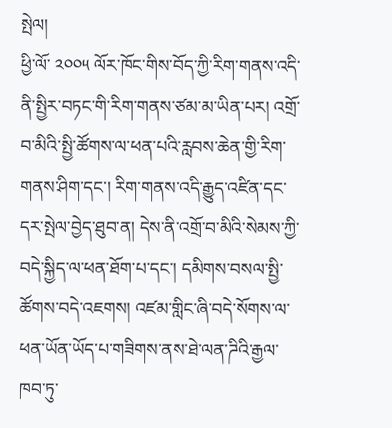སྤེལ།
ཕྱི་ལོ་ ༢༠༠༥ ལོར་ཁོང་གིས་བོད་ཀྱི་རིག་གནས་འདི་ནི་སྤྱིར་བཏང་གི་རིག་གནས་ཙམ་མ་ཡིན་པར། འགྲོ་བ་མིའི་སྤྱི་ཚོགས་ལ་ཕན་པའི་རླབས་ཆེན་གྱི་རིག་གནས་ཤིག་དང་། རིག་གནས་འདི་རྒྱུད་འཛིན་དང་དར་སྤེལ་བྱེད་ཐུབ་ན། དེས་ནི་འགྲོ་བ་མིའི་སེམས་ཀྱི་བདེ་སྐྱིད་ལ་ཕན་ཐོག་པ་དང་། དམིགས་བསལ་སྤྱི་ཚོགས་བདེ་འཇགས། འཛམ་གླིང་ཞི་བདེ་སོགས་ལ་ཕན་ཡོན་ཡོད་པ་གཟིགས་ནས་ཐེ་ལན་ཌིའི་རྒྱལ་ཁབ་ཏུ་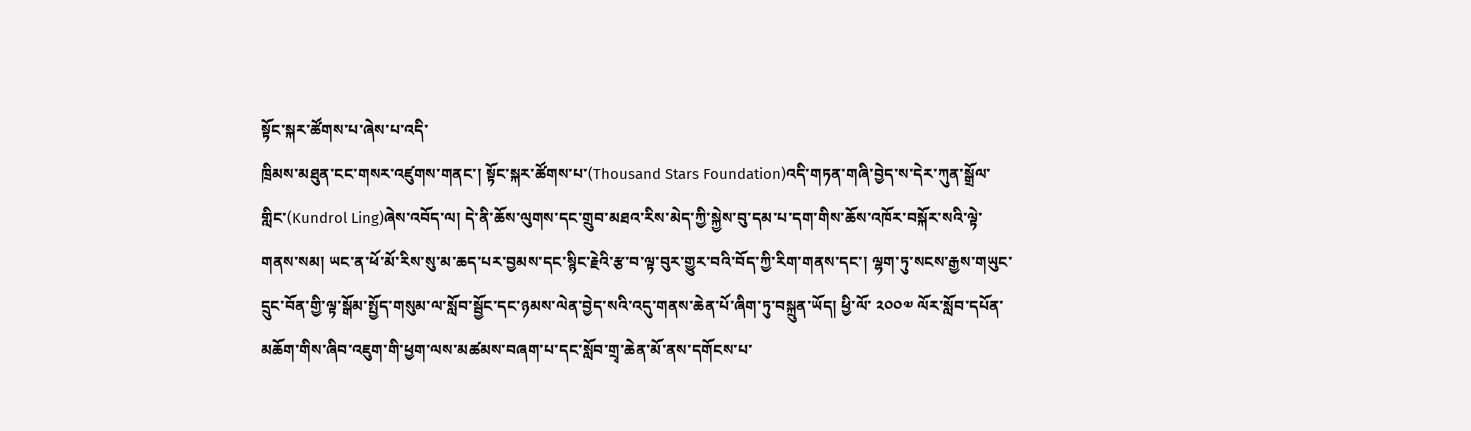སྟོང་སྐར་ཚོགས་པ་ཞེས་པ་འདི་
ཁྲིམས་མཐུན་ངང་གསར་འཛུགས་གནང་། སྟོང་སྐར་ཚོགས་པ་(Thousand Stars Foundation)འདི་གཏན་གཞི་བྱེད་ས་དེར་ཀུན་སྒྲོལ་གླིང་(Kundrol Ling)ཞེས་འབོད་ལ། དེ་ནི་ཆོས་ལུགས་དང་གྲུབ་མཐའ་རིས་མེད་ཀྱི་སྐྱེས་བུ་དམ་པ་དག་གིས་ཆོས་འཁོར་བསྐོར་སའི་ལྟེ་གནས་སམ། ཡང་ན་ཕོ་མོ་རིས་སུ་མ་ཆད་པར་བྱམས་དང་སྙིང་རྗེའི་རྩ་བ་ལྟ་བུར་གྱུར་བའི་བོད་ཀྱི་རིག་གནས་དང་། ལྷག་ཏུ་སངས་རྒྱས་གཡུང་དྲུང་བོན་གྱི་ལྟ་སྒོམ་སྤྱོད་གསུམ་ལ་སློབ་སྦྱོང་དང་ཉམས་ལེན་བྱེད་སའི་འདུ་གནས་ཆེན་པོ་ཞིག་ཏུ་བསྐྲུན་ཡོད། ཕྱི་ལོ་ ༢༠༠༧ ལོར་སློབ་དཔོན་མཆོག་གིས་ཞིབ་འཇུག་གི་ཕྱག་ལས་མཚམས་བཞག་པ་དང་སློབ་གྲྭ་ཆེན་མོ་ནས་དགོངས་པ་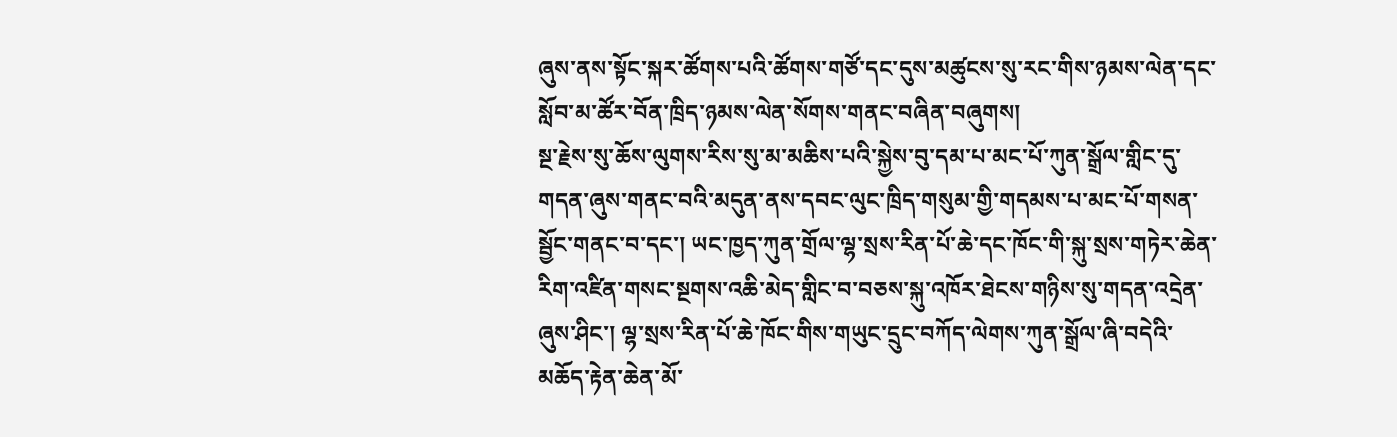ཞུས་ནས་སྟོང་སྐར་ཚོགས་པའི་ཚོགས་གཙོ་དང་དུས་མཚུངས་སུ་རང་གིས་ཉམས་ལེན་དང་སློབ་མ་ཚོར་བོན་ཁྲིད་ཉམས་ལེན་སོགས་གནང་བཞིན་བཞུགས།
སྔ་རྗེས་སུ་ཆོས་ལུགས་རིས་སུ་མ་མཆིས་པའི་སྐྱེས་བུ་དམ་པ་མང་པོ་ཀུན་སྒྲོལ་གླིང་དུ་གདན་ཞུས་གནང་བའི་མདུན་ནས་དབང་ལུང་ཁྲིད་གསུམ་གྱི་གདམས་པ་མང་པོ་གསན་སྦྱོང་གནང་བ་དང་། ཡང་ཁྱད་ཀུན་གྲོལ་ལྷ་སྲས་རིན་པོ་ཆེ་དང་ཁོང་གི་སྐུ་སྲས་གཏེར་ཆེན་རིག་འཛིན་གསང་སྔགས་འཆི་མེད་གླིང་བ་བཅས་སྐུ་འཁོར་ཐེངས་གཉིས་སུ་གདན་འདྲེན་ཞུས་ཤིང་། ལྷ་སྲས་རིན་པོ་ཆེ་ཁོང་གིས་གཡུང་དྲུང་བཀོད་ལེགས་ཀུན་སྒྲོལ་ཞི་བདེའི་མཆོད་རྟེན་ཆེན་མོ་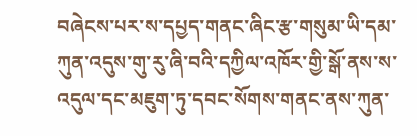བཞེངས་པར་ས་དཔྱད་གནང་ཞིང་རྩ་གསུམ་ཡི་དམ་ཀུན་འདུས་གུ་རུ་ཞི་བའི་དཀྱིལ་འཁོར་གྱི་སྒོ་ནས་ས་འདུལ་དང་མཇུག་ཏུ་དབང་སོགས་གནང་ནས་ཀུན་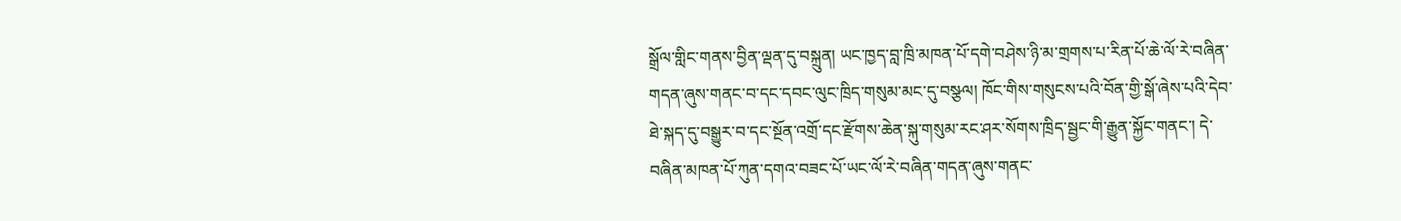སྒྲོལ་གླིང་གནས་བྱིན་ལྡན་དུ་བསྐྲུན། ཡང་ཁྱད་བླ་ཁྲི་མཁན་པོ་དགེ་བཤེས་ཉི་མ་གྲགས་པ་རིན་པོ་ཆེ་ལོ་རེ་བཞིན་གདན་ཞུས་གནང་བ་དང་དབང་ལུང་ཁྲིད་གསུམ་མང་དུ་བསྩལ། ཁོང་གིས་གསུངས་པའི་བོན་གྱི་སྒོ་ཞེས་པའི་དེབ་ཐེ་སྐད་དུ་བསྒྱུར་བ་དང་སྔོན་འགྲོ་དང་རྫོགས་ཆེན་སྐུ་གསུམ་རང་ཤར་སོགས་ཁྲིད་སྦྱང་གི་རྒྱུན་སྐྱོང་གནང་། དེ་བཞིན་མཁན་པོ་ཀུན་དགའ་བཟང་པོ་ཡང་ལོ་རེ་བཞིན་གདན་ཞུས་གནང་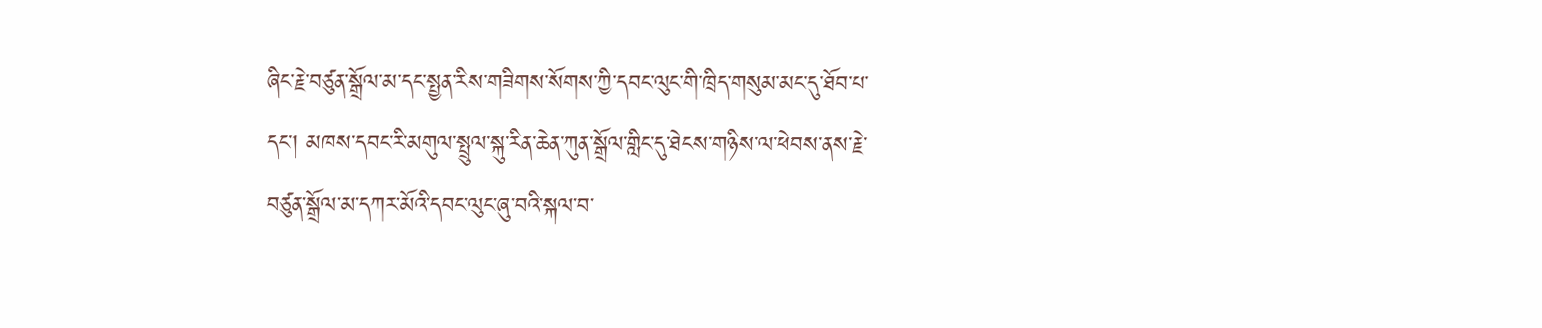ཞིང་རྗེ་བཙུན་སྒྲོལ་མ་དང་སྤྱན་རིས་གཟིགས་སོགས་ཀྱི་དབང་ལུང་གི་ཁྲིད་གསུམ་མང་དུ་ཐོབ་པ་དང་། མཁས་དབང་རི་མགུལ་སྤྲུལ་སྐུ་རིན་ཆེན་ཀུན་སྒྲོལ་གླིང་དུ་ཐེངས་གཉིས་ལ་ཕེབས་ནས་རྗེ་བཙུན་སྒྲོལ་མ་དཀར་མོའི་དབང་ལུང་ཞུ་བའི་སྐལ་བ་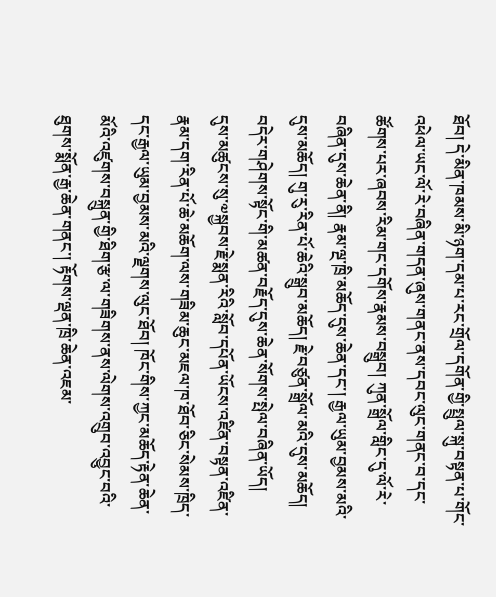ཐོབ། དེ་མིན་ཁམས་མི་ཉག་དམ་པ་རང་གྲོལ་དགོན་གྱི་སྤྲུལ་སྐུ་བསྟན་པ་གོང་འཕེལ་ཡང་ལོ་རེ་བཞིན་གདན་ཞུས་གནང་ནས་དབང་ལུང་གནང་བ་དང་ཚོགས་པར་ཞབས་རིམ་གང་དགོས་རྣམས་བསྒྲུབ། ཀུན་སྒྲོལ་གླིང་དུ་ལོ་རེ་བཞིན་དུས་ཆེན་ནི། རྣམ་ལྔ་ཁྲི་མཆོད་དུས་ཆེན་དང་། རྒྱལ་ཡུམ་བྱམས་མའི་དུས་མཆོད། གུ་རུ་རིན་པོ་ཆེའི་སྒྲུབ་མཆོད། རྗེ་བཙུན་སྒྲོལ་མའི་དུས་མཆོད། བདེར་གཤེགས་སྟོང་གི་མཚན་བརྗོད་དུས་ཆེན་སོགས་སྤེལ་བཞིན་ཡོད།
དུས་མཚུངས་སུ་༧སྐྱབས་རྗེ་སྨན་རིའི་སློབ་དཔོན་ཡོངས་འཛིན་བསྟན་འཛིན་རྣམ་དག་རིན་པོ་ཆེ་མཆོག་ལས་གཟིམ་ཆུང་མཇལ་ཁ་ཐོབ་ཅིང་སེམས་ཁྲིད་དང་རྒྱལ་ཡུམ་བྱམས་མའི་ལྗགས་ལུང་ཐོབ། ཁོང་གིས་ཀྱང་མཆོད་རྟེན་ཆེན་མོའི་འཛུགས་བསྐྲུན་གྱི་ཐིག་རྩ་ལ་གཟིགས་ནས་ལེགས་འགྲུབ་འབྱུང་བའི་ཐུགས་སྨོན་རྒྱ་ཆེན་གནང་། རྟོགས་ལྡན་ཁྲི་ཆེན་འཇམ་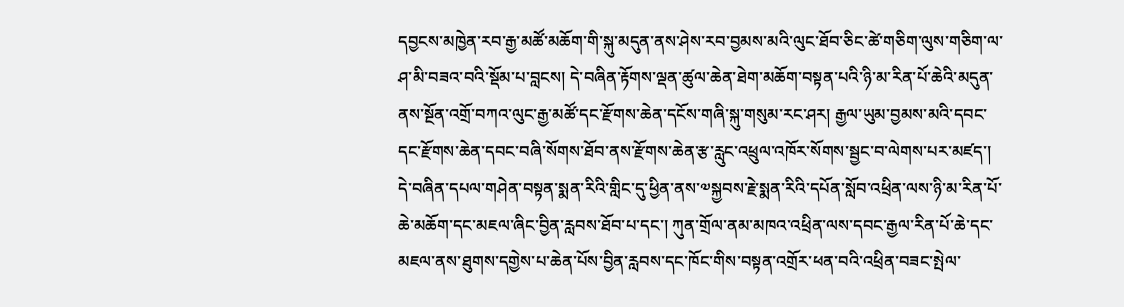དབྱངས་མཁྱེན་རབ་རྒྱ་མཚོ་མཆོག་གི་སྐུ་མདུན་ནས་ཤེས་རབ་བྱམས་མའི་ལུང་ཐོབ་ཅིང་ཚེ་གཅིག་ལུས་གཅིག་ལ་ཤ་མི་བཟའ་བའི་སྡོམ་པ་བླངས། དེ་བཞིན་རྟོགས་ལྡན་ཚུལ་ཆེན་ཐེག་མཆོག་བསྟན་པའི་ཉི་མ་རིན་པོ་ཆེའི་མདུན་ནས་སྔོན་འགྲོ་བཀའ་ལུང་རྒྱ་མཚོ་དང་རྫོགས་ཆེན་དངོས་གཞི་སྐུ་གསུམ་རང་ཤར། རྒྱལ་ཡུམ་བྱམས་མའི་དབང་དང་རྫོགས་ཆེན་དབང་བཞི་སོགས་ཐོབ་ནས་རྫོགས་ཆེན་རྩ་རླུང་འཕྲུལ་འཁོར་སོགས་སྦྱང་བ་ལེགས་པར་མཛད་། དེ་བཞིན་དཔལ་གཤེན་བསྟན་སྨན་རིའི་གླིང་དུ་ཕྱིན་ནས་༧སྐྱབས་རྗེ་སྨན་རིའི་དཔོན་སློབ་འཕྲིན་ལས་ཉི་མ་རིན་པོ་ཆེ་མཆོག་དང་མཇལ་ཞིང་བྱིན་རླབས་ཐོབ་པ་དང་། ཀུན་གྲོལ་ནམ་མཁའ་འཕྲིན་ལས་དབང་རྒྱལ་རིན་པོ་ཆེ་དང་མཇལ་ནས་ཐུགས་དགྱེས་པ་ཆེན་པོས་བྱིན་རླབས་དང་ཁོང་གིས་བསྟན་འགྲོར་ཕན་བའི་འཕྲིན་བཟང་སྤེལ་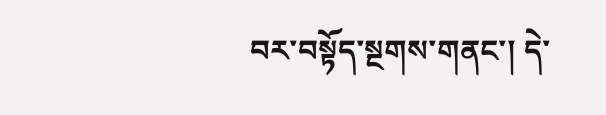བར་བསྟོད་སྔགས་གནང་། དེ་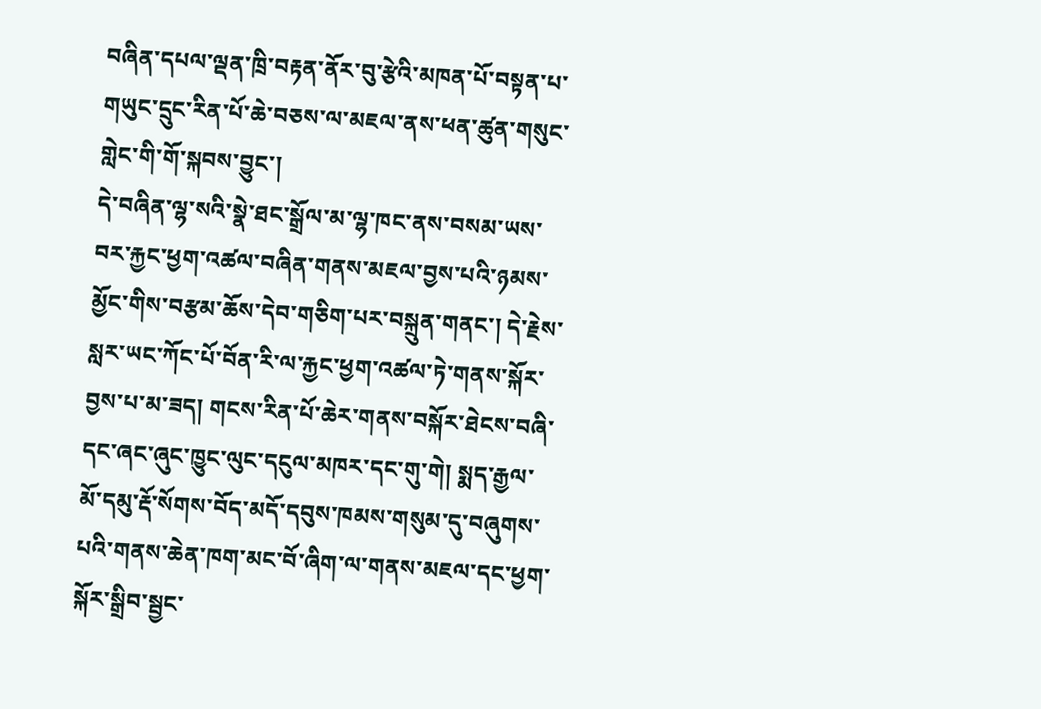བཞིན་དཔལ་ལྡན་ཁྲི་བརྟན་ནོར་བུ་རྩེའི་མཁན་པོ་བསྟན་པ་གཡུང་དྲུང་རིན་པོ་ཆེ་བཅས་ལ་མཇལ་ནས་ཕན་ཚུན་གསུང་གླེང་གི་གོ་སྐབས་བྱུང་།
དེ་བཞིན་ལྷ་སའི་སྣེ་ཐང་སྒྲོལ་མ་ལྷ་ཁང་ནས་བསམ་ཡས་བར་རྐྱང་ཕྱག་འཚལ་བཞིན་གནས་མཇལ་བྱས་པའི་ཉམས་མྱོང་གིས་བརྩམ་ཆོས་དེབ་གཅིག་པར་བསྐྲུན་གནང་། དེ་རྗེས་སླར་ཡང་ཀོང་པོ་བོན་རི་ལ་རྐྱང་ཕྱག་འཚལ་ཏེ་གནས་སྐོར་བྱས་པ་མ་ཟད། གངས་རིན་པོ་ཆེར་གནས་བསྐོར་ཐེངས་བཞི་དང་ཞང་ཞུང་ཁྱུང་ལུང་དངུལ་མཁར་དང་གུ་གེ། སྨད་རྒྱལ་མོ་དམུ་རྡོ་སོགས་བོད་མདོ་དབུས་ཁམས་གསུམ་དུ་བཞུགས་པའི་གནས་ཆེན་ཁག་མང་བོ་ཞིག་ལ་གནས་མཇལ་དང་ཕྱག་སྐོར་སྒྲིབ་སྦྱང་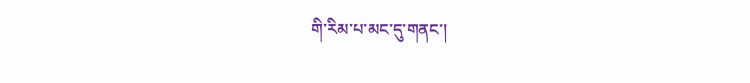གི་རིམ་པ་མང་དུ་གནང་།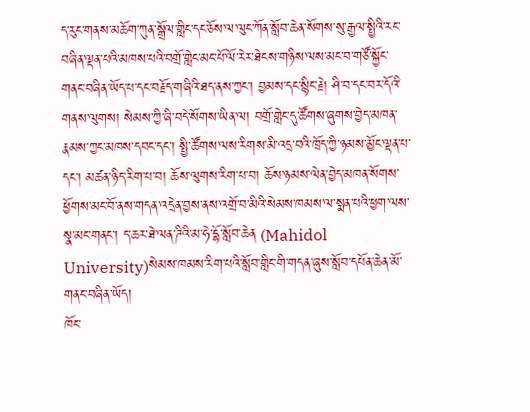ད་རུང་གནས་མཆོག་ཀུན་སྒྲོལ་གླིང་དང་ཅོས་ལ་ལུང་ཀོན་སློབ་ཆེན་སོགས་སུ་རྒྱལ་སྤྱིའི་རང་བཞིན་ལྡན་པའི་མཁས་པའི་བགྲོ་གླེང་མང་པོ་ལོ་རེར་ཐེངས་གཉིས་ལས་མང་བ་གཙོ་སྐྱོང་གནང་བཞིན་ཡོད་པ་དང་བརྗོད་གཞིའི་ཐད་ནས་ཀྱང་། བྱམས་དང་སྙིང་རྗེ། ཤི་བ་དང་བར་དོའི་གནས་ལུགས། སེམས་ཀྱི་ཞི་བདེ་སོགས་ཡིན་ལ། བགྲོ་གླེང་དུ་ཚོགས་ཞུགས་བྱེད་མཁན་རྣམས་ཀྱང་མཁས་དབང་དང་། སྤྱི་ཚོགས་ལས་རིགས་མི་འདྲ་བའི་ཁྲོད་ཀྱི་ཉམས་མྱོང་ལྡན་པ་དང་། མཚན་ཉིད་རིག་པ་བ། ཆོས་ལུགས་རིག་པ་བ། ཆོས་ཉམས་ལེན་བྱེད་མཁན་སོགས་ཕྱོགས་མང་བོ་ནས་གདན་འདྲེན་བྱས་ནས་འགྲོ་བ་མིའི་སེམས་ཁམས་ལ་སྨན་པའི་ཕྱག་ལས་སྣ་མང་གནང་། ད་ཆར་ཐེ་ལན་ཌིའི་མ་ཧེ་དྷོ་སློབ་ཆེན (Mahidol University)སེམས་ཁམས་རིག་པའི་སློབ་གླིང་གི་གདན་ཞུས་སློབ་དཔོན་ཆེན་མོ་གནང་བཞིན་ཡོད།
ཁོང་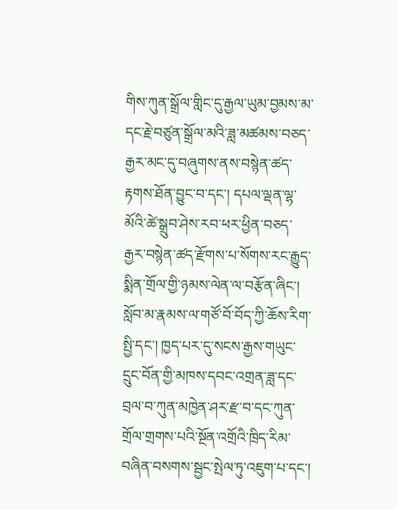གིས་ཀུན་སྒྲོལ་གླིང་དུ་རྒྱལ་ཡུམ་བྱམས་མ་དང་རྗེ་བཙུན་སྒྲོལ་མའི་ཟླ་མཚམས་བཅད་རྒྱར་མང་དུ་བཞུགས་ནས་བསྙེན་ཚད་རྟགས་ཐོན་བྱུང་བ་དང་། དཔལ་ལྡན་ལྷ་མོའི་ཚེ་སྒྲུབ་ཤེས་རབ་ཕར་ཕྱིན་བཅད་རྒྱར་བསྙེན་ཚད་རྫོགས་པ་སོགས་རང་རྒྱུད་སྨིན་གྲོལ་གྱི་ཉམས་ལེན་ལ་བརྩོན་ཞིང་། སློབ་མ་རྣམས་ལ་གཙོ་བོ་བོད་ཀྱི་ཆོས་རིག་སྤྱི་དང་། ཁྱད་པར་དུ་སངས་རྒྱས་གཡུང་དྲུང་བོན་གྱི་མཁས་དབང་འགྲན་ཟླ་དང་བྲལ་བ་ཀུན་མཁྱེན་ཤར་རྫ་བ་དང་ཀུན་གྲོལ་གྲགས་པའི་སྔོན་འགྲོའི་ཁྲིད་རིམ་བཞིན་བསགས་སྦྱང་སྤེལ་ཏུ་འཇུག་པ་དང་།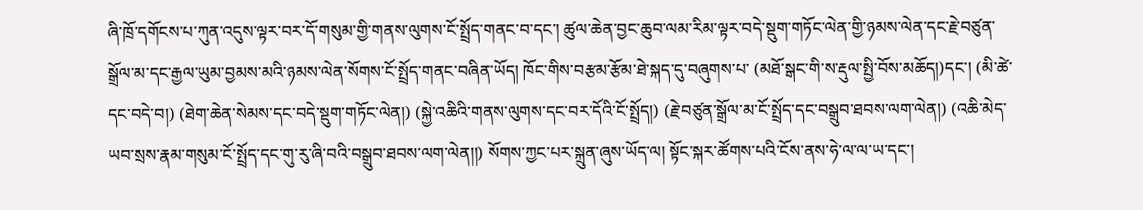ཞི་ཁྲོ་དགོངས་པ་ཀུན་འདུས་ལྟར་བར་དོ་གསུམ་གྱི་གནས་ལུགས་ངོ་སྤྲོད་གནང་བ་དང་། ཚུལ་ཆེན་བྱང་ཆུབ་ལམ་རིམ་ལྟར་བདེ་སྡུག་གཏོང་ལེན་གྱི་ཉམས་ལེན་དང་རྗེ་བཙུན་སྒྲོལ་མ་དང་རྒྱལ་ཡུམ་བྱམས་མའི་ཉམས་ལེན་སོགས་ངོ་སྤྲོད་གནང་བཞིན་ཡོད། ཁོང་གིས་བརྩམ་རྩོམ་ཐེ་སྐད་དུ་བཞུགས་པ་ (མཐོ་སྒང་གི་ས་རྡུལ་སྤྱི་བོས་མཆོད།)དང་། (མི་ཚེ་དང་བདེ་བ།) (ཐེག་ཆེན་སེམས་དང་བདེ་སྡུག་གཏོང་ལེན།) (སྐྱེ་འཆིའི་གནས་ལུགས་དང་བར་དོའི་ངོ་སྤྲོད།) (རྗེ་བཙུན་སྒྲོལ་མ་ངོ་སྤྲོད་དང་བསྒྲུབ་ཐབས་ལག་ལེན།) (འཆི་མེད་ཡབ་སྲས་རྣམ་གསུམ་ངོ་སྤྲོད་དང་གུ་རུ་ཞི་བའི་བསྒྲུབ་ཐབས་ལག་ལེན།།) སོགས་ཀྱང་པར་སྐྲུན་ཞུས་ཡོད་ལ། སྟོང་སྐར་ཚོགས་པའི་ངོས་ནས་ཧེ་ལ་ལ་ཡ་དང་།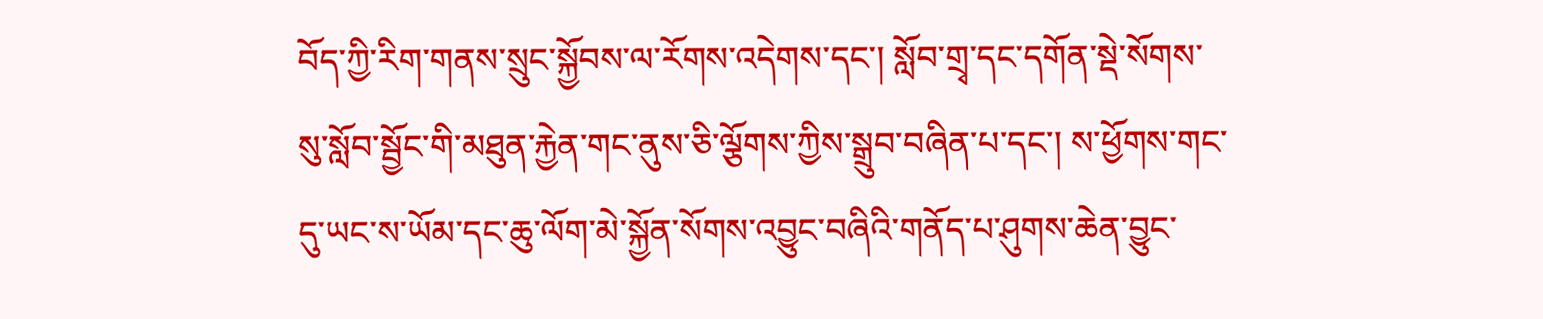བོད་ཀྱི་རིག་གནས་སྲུང་སྐྱོབས་ལ་རོགས་འདེགས་དང་། སློབ་གྲྭ་དང་དགོན་སྡེ་སོགས་སུ་སློབ་སྦྱོང་གི་མཐུན་རྐྱེན་གང་ནུས་ཅི་ལྕོགས་ཀྱིས་སྒྲུབ་བཞིན་པ་དང་། ས་ཕྱོགས་གང་དུ་ཡང་ས་ཡོམ་དང་ཆུ་ལོག་མེ་སྐྱོན་སོགས་འབྱུང་བཞིའི་གནོད་པ་ཤུགས་ཆེན་བྱུང་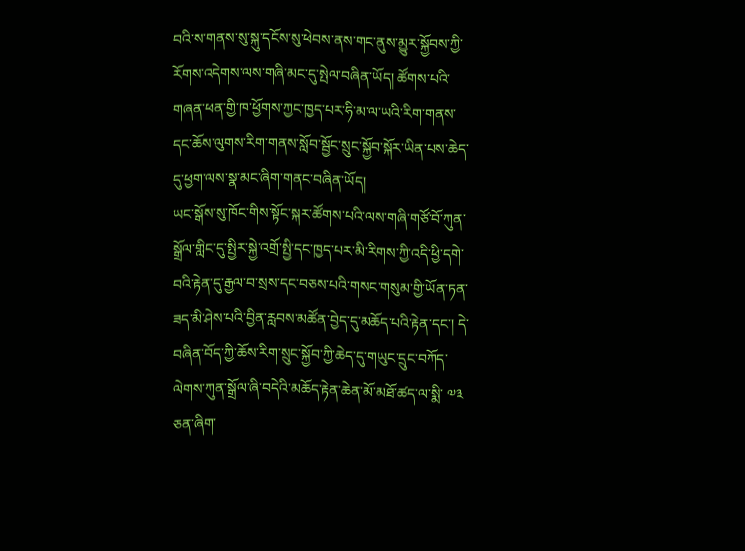བའི་ས་གནས་སུ་སྐུ་དངོས་སུ་ཕེབས་ནས་གང་ནུས་མྱུར་སྐྱོབས་ཀྱི་རོགས་འདེགས་ལས་གཞི་མང་དུ་སྤེལ་བཞིན་ཡོད། ཚོགས་པའི་གཞན་ཕན་གྱི་ཁ་ཕྱོགས་ཀྱང་ཁྱད་པར་ཧི་མ་ལ་ཡའི་རིག་གནས་དང་ཆོས་ལུགས་རིག་གནས་སློབ་སྦྱོང་སྲུང་སྐྱོབ་སྐོར་ཡིན་པས་ཆེད་དུ་ཕྱག་ལས་སྣ་མང་ཞིག་གནང་བཞིན་ཡོད།
ཡང་སྒོས་སུ་ཁོང་གིས་སྟོང་སྐར་ཚོགས་པའི་ལས་གཞི་གཙོ་བོ་ཀུན་སྒྲོལ་གླིང་དུ་སྤྱིར་སྐྱེ་འགྲོ་སྤྱི་དང་ཁྱད་པར་མི་རིགས་ཀྱི་འདི་ཕྱི་དགེ་བའི་རྟེན་དུ་རྒྱལ་བ་སྲས་དང་བཅས་པའི་གསང་གསུམ་གྱི་ཡོན་ཏན་ཟད་མི་ཤེས་པའི་བྱིན་རླབས་མཚོན་བྱེད་དུ་མཆོད་པའི་རྟེན་དང་། དེ་བཞིན་བོད་ཀྱི་ཆོས་རིག་སྲུང་སྐྱོབ་ཀྱི་ཆེད་དུ་གཡུང་དྲུང་བཀོད་ལེགས་ཀུན་སྒྲོལ་ཞི་བདེའི་མཆོད་རྟེན་ཆེན་མོ་མཐོ་ཚད་ལ་སྨི་ ༧༣ ཅན་ཞིག་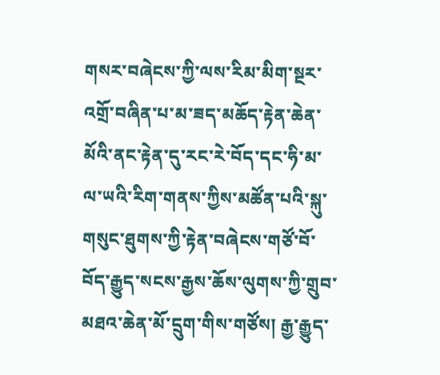གསར་བཞེངས་ཀྱི་ལས་རིམ་མིག་སྔར་འགྲོ་བཞིན་པ་མ་ཟད་མཆོད་རྟེན་ཆེན་མོའི་ནང་རྟེན་དུ་རང་རེ་བོད་དང་ཧི་མ་ལ་ཡའི་རིག་གནས་ཀྱིས་མཚོན་པའི་སྐུ་གསུང་ཐུགས་ཀྱི་རྟེན་བཞེངས་གཙོ་བོ་བོད་རྒྱུད་སངས་རྒྱས་ཆོས་ལུགས་ཀྱི་གྲུབ་མཐའ་ཆེན་མོ་དྲུག་གིས་གཙོས། རྒྱ་རྒྱུད་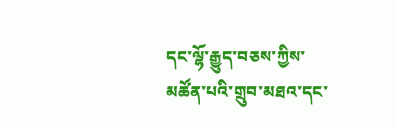དང་ལྷོ་རྒྱུད་བཅས་ཀྱིས་མཚོན་པའི་གྲུབ་མཐའ་དང་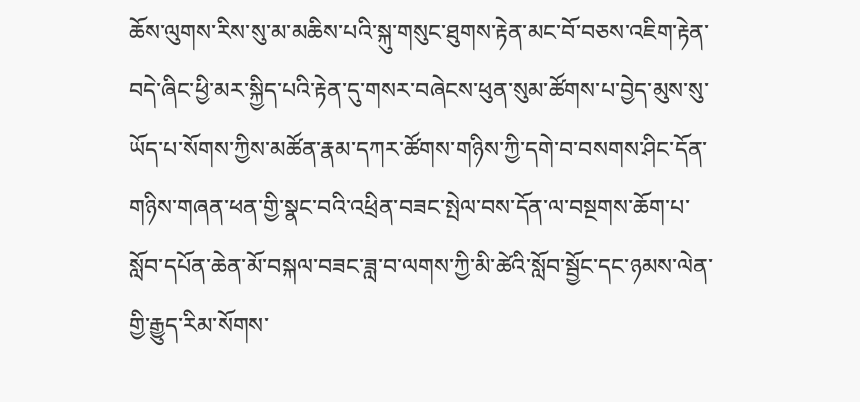ཆོས་ལུགས་རིས་སུ་མ་མཆིས་པའི་སྐུ་གསུང་ཐུགས་རྟེན་མང་བོ་བཅས་འཇིག་རྟེན་བདེ་ཞིང་ཕྱི་མར་སྐྱིད་པའི་རྟེན་དུ་གསར་བཞེངས་ཕུན་སུམ་ཚོགས་པ་བྱེད་མུས་སུ་ཡོད་པ་སོགས་ཀྱིས་མཚོན་རྣམ་དཀར་ཚོགས་གཉིས་ཀྱི་དགེ་བ་བསགས་ཤིང་དོན་གཉིས་གཞན་ཕན་གྱི་སྣང་བའི་འཕྲིན་བཟང་སྤེལ་བས་དོན་ལ་བསྔགས་ཆོག་པ་སློབ་དཔོན་ཆེན་མོ་བསྐལ་བཟང་ཟླ་བ་ལགས་ཀྱི་མི་ཚེའི་སློབ་སྦྱོང་དང་ཉམས་ལེན་གྱི་རྒྱུད་རིམ་སོགས་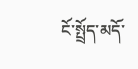ངོ་སྤྲོད་མདོ་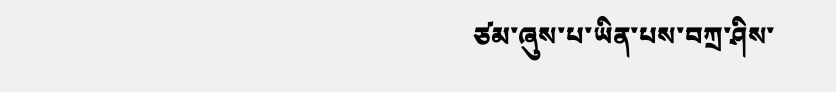ཙམ་ཞུས་པ་ཡིན་པས་བཀྲ་ཤིས་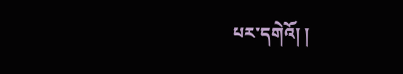པར་དགེའོ། །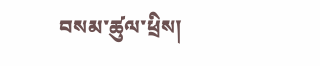བསམ་ཚུལ་ཕྲིས།